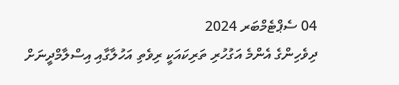04 ސެޕްޓެމްބަރ 2024
ދިވެހިންގެ އެންމެ އަގުހުރި ތަރިކައަކީ ރިވެތި އަހުލާގާއި އިސްލާމްދީނަށް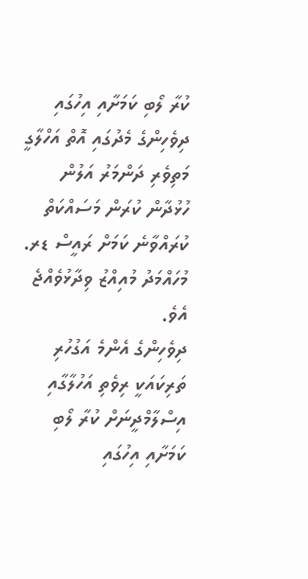ކުރާ ލޯބި ކަމަށާއި އިހުގައި ދިވެހިންގެ މެދުގައި އޮތް އަހްލާގީ މަތިވެރި ދަންމަރު އަލުން ހުޅުދާން ކުރަން މަސައްކަތް ކުރައްވާނެ ކަމަށް ރައީސް ޑރ. މުހައްމަދު މުއިއްޒު ވިދާޅުވެއްޖެ އެވެ.
ދިވެހިންގެ އެންމެ އަގުހުރި ތަރިކައަކީ ރިވެތި އަހުލާގާއި އިސްލާމްދީނަށް ކުރާ ލޯބި ކަމަށާއި އިހުގައި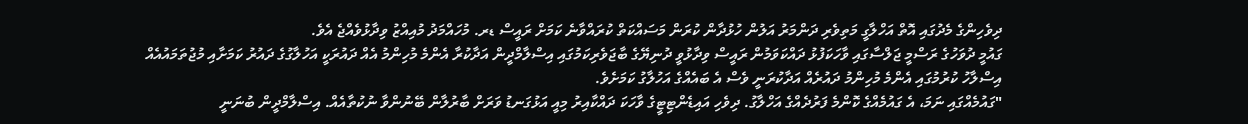ދިވެހިންގެ މެދުގައި އޮތް އަހްލާގީ މަތިވެރި ދަންމަރު އަލުން ހުޅުދާން ކުރަން މަސައްކަތް ކުރައްވާނެ ކަމަށް ރައީސް ޑރ. މުހައްމަދު މުއިއްޒު ވިދާޅުވެއްޖެ އެވެ.
ގައުމީ ދުވަހުގެ ރަސްމީ ޖަލްސާގައި ވާހަކަފުޅު ދައްކަވަމުން ރައީސް ވިދާޅުވީ ދުނިޔޭގެ ބާޖަވެރިކަމުގައި އިސްލާމްދީން އަދާކުރާ އެންމެ މުހިންމު އެއް ދައުރަކީ އަހުލާގުގެ ދައުރު ކަމަށާއި މުޖުތަމައުއެއް އިސްލާހު ކުރުމުގައި އެންމެ މުހިންމު ދައުރެއް އަދާކުރަނީ ވެސް އެ ބައެއްގެ އަހުލާގު ކަމަށެވެ.
"ގައުމެއްގައި ނަމަ، އެ ގައުމެއްގެ ކޮންމެ ފަރުދެއްގެ އަހްލާގު. ދިވެހި އައިޑެންޓިޓީގެ ވާހަކަ ދައްކާއިރު މިއީ އަޅުގަނޑު ވަރަށް ބާރުލާން ބޭނުންވާ ނުކުތާއެއް. އިސްލާމްދީން ބުނަނީ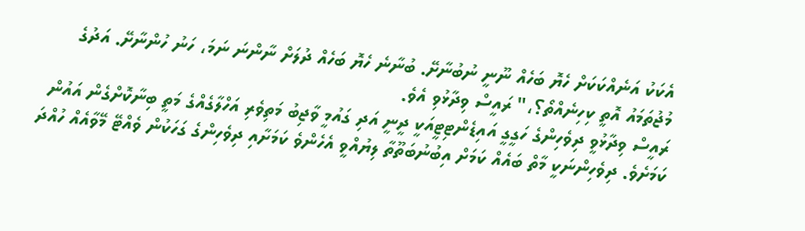އެކަކު އަނެއްކަކަށް ހެޔޮ ބަހެއް ނޫނީ ނުބުނާށޭ. ބުނާނެ ހެޔޮ ބަހެއް ދުލަށް ނާންނަ ނަމަ، ހަނު ހުންނާށޭ. އަދުގެ މުޖުތަމައު އޮތީ ކިހިނެއްތޯ؟،" ރައީސް ވިދާޅުވި އެވެ.
ރައީސް ވިދާޅުވީ ދިވެހިންގެ ހަގީގީ އައިޑެންޓިޓީއަކީ ދީނީ އަދި ގައުމީ ވާޖިބު މަތިވެރި އަހްލާގެއްގެ މަތީ ބިނާކޮށްގެން އައުން ކަމަށެވެ. ދިވެހިންނަކީ މާތް ބައެއް ކަމަށް އިބުނުބަތޫތާ ލިޔުއްވީ އެހެންވެ ކަމަށާއި ދިވެހިންގެ ގަހަކުން ވެއްޓޭ މޭވާއެއް ހުއްދަ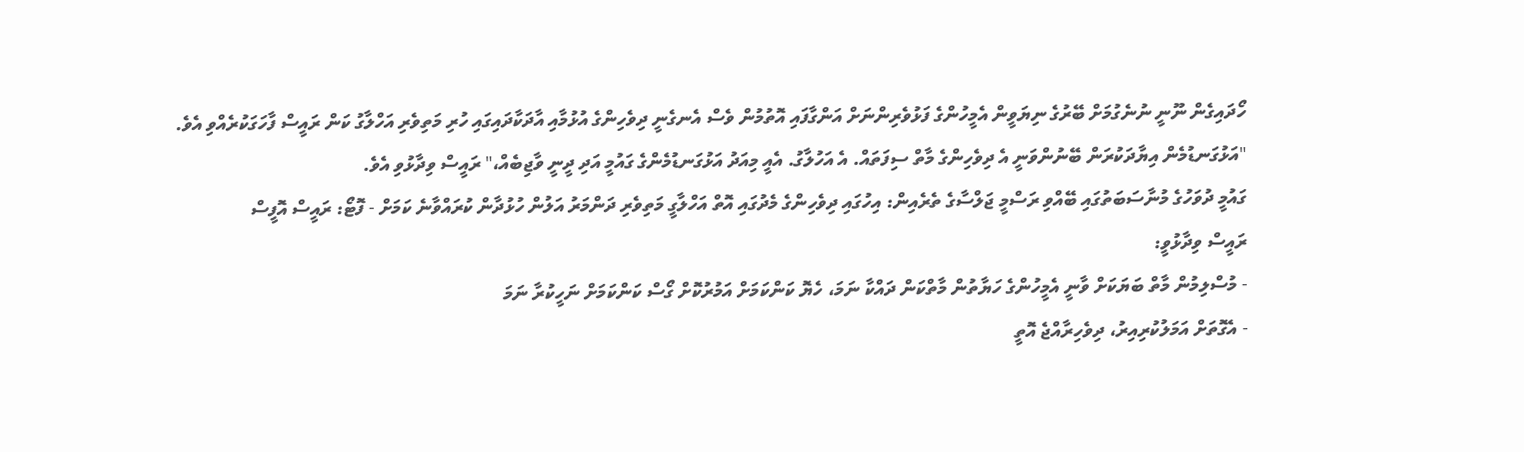ހޯދައިގެން ނޫނީ ނުނެގުމަށް ބޭރުގެ ނިޔަވީން އެމީހުންގެ ފަޅުވެރިންނަށް އަންގާފައި އޮތުމުން ވެސް އެނގެނީ ދިވެހިންގެ އުޅުމާއި އާދަކާދައިގައި ހުރި މަތިވެރި އަހްލާގު ކަން ރައީސް ފާހަގަކުރެއްވި އެވެ.
"އަޅުގަނޑުމެން އިޔާދަކުރަން ބޭނުންވަނީ އެ ދިވެހިންގެ މާތް ސިފަތައް. އެ އަހުލާގު. އެއީ މިއަދު އަޅުގަނޑުމެންގެ ގައުމީ އަދި ދީނީ ވާޖިބެއް،" ރައީސް ވިދާޅުވި އެވެ.
ގައުމީ ދުވަހުގެ މުނާސަބަތުގައި ބޭއްވި ރަސްމީ ޖަލްސާގެ ތެރެއިން: އިހުގައި ދިވެހިންގެ މެދުގައި އޮތް އަހްލާގީ މަތިވެރި ދަންމަރު އަލުން ހުޅުދާން ކުރައްވާނެ ކަމަށް - ފޮޓޯ: ރައީސް އޮފީސް
ރައީސް ވިދާޅުވީ:
- މުސްލިމުން މާތް ބަޔަކަށް ވާނީ އެމީހުންގެ ހަޔާތުން މާތްކަން ދައްކާ ނަމަ، ހެޔޮ ކަންކަމަށް އަމުރުކޮށް ގޯސް ކަންކަމަށް ނަހީކުރާ ނަމަ
- އެގޮތަށް އަމަލުކުރިއިރު، ދިވެހިރާއްޖެ އޮތީ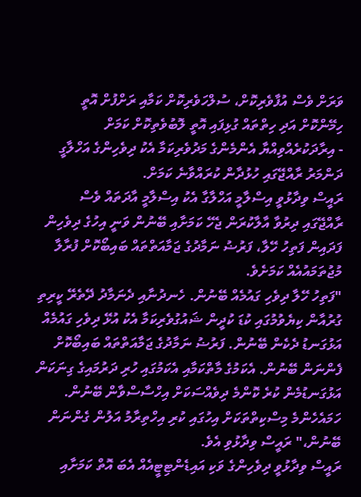ވަރަށް ވެސް އުފާވެރިކޮށް، ސުލްހަވެރިކޮށް ކަމާއި ރަށްފުށް އޮތީ ހިމޭންކޮށް އަދި ހިތްތައް ގުޅިފައި އޮތީ ލޮބުވެތިކޮށް ކަމަށް
- އިރާދަކުރެއްވިއްޔާ އެންމެންގެ މަދުވެރިކަމާ އެކު ދިވެހިންގެ އަހްލާގީ ދަންމަރު ރާއްޖޭގައި ހުޅުދާން ކުރައްވާނެ ކަމަށް.
ރައީސް ވިދާޅުވީ އިސްލާމީ އަހްލާގާ އެކު އިސްލާމީ އާދަތައް ވެސް ރާއްޖޭގައި ދިރުވާ އާލާކުރަން ޖެހޭ ކަމަށާއި ބޭނުން ވަނީ އިހުގެ ދިވެހިން ފަދައިން ފަތިހު ހޭލާ، ފަރުޟު ނަމާދުގެ ޖަމާއަތްތައް ބައިބޯކޮށް ފުރާލާ މުޖުތަމައުއެއް ކަމަށެވެ.
"ފަތިހު ހޭލާ ދިވެހި ގައުމެއް ބޭނުން. ހެނދުނާއި ދެނަމާދު ދޭތެރޭ ކީރިތި ގުރުއާން ކިޔެވުމުގައި ކުޑަ ކުދީން ޝައުގުވެރިކަމާ އެކު އުޅޭ ދިވެހި ގައުމެއް އަޅުގަނޑު ދެކެން ބޭނުން. ފަރުޟު ނަމާދުގެ ޖަމާއަތްތައް ބައިބޯކޮށް ފެންނަން ބޭނުން. އެކަމުގެ މާތްކަމާއި އެކަމުގައި ހުރި ދަރުމައިގެ ގިނަކަން އަޅުގަނޑުމެން ކުރެ ކޮންމެ ދިވެއްސަކަށް އިހްސާސްވާން ބޭނުން. ހަމައެހެންމެ މިސްކިތްތަކަށް އިހުގައި ކުރި އިހްތިރާމު އަލުން ގެންނަން ބޭނުން،" ރައީސް ވިދާޅުވި އެވެ.
ރައީސް ވިދާޅުވީ ދިވެހިންގެ ވަކި އައިޑެންޓިޓީއެއް އެބަ އޮތް ކަމަށާއި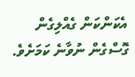އެކަންކަން ގެއްލިގެން ގޮސްގެން ނުވާނެ ކަމަށެވެ.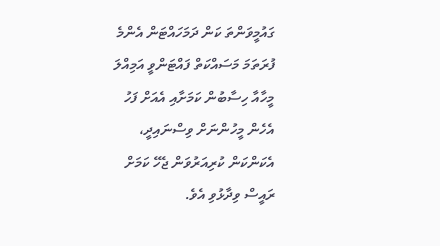ގައުމީވަންތަ ކަން ދަމަހައްޓަން އެންމެ ފުރަތަމަ މަސައްކަތް ފައްޓަންވީ އަމިއްލަ މީހާއާ ހިސާބުން ކަމަށާއި އެއަށް ފަހު އެހެން މީހުންނަށް ވިސްނައިދީ، އެކަންކަން ކުރިއަރުވަން ޖެހޭ ކަމަށް ރައީސް ވިދާޅުވި އެވެ.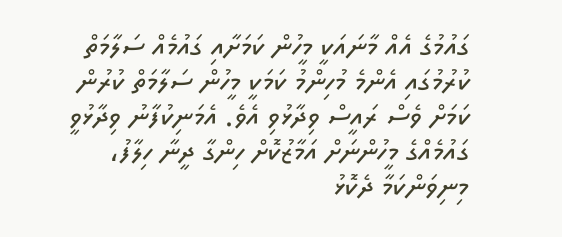ގައުމުގެ އެއް މާނައަކީ މީހުން ކަމަށާއި ގައުމެއް ސަލާމަތް ކުރުމުގައި އެންމެ މުހިންމު ކަމަކީ މީހުން ސަލާމަތް ކުރުން ކަމަށް ވެސް ރައީސް ވިދާޅުވި އެވެ. އެމަނިކުފާނު ވިދާޅުވީ ގައުމެއްގެ މީހުންނަށް އަމާޒުކޮށް ހިންގާ ދީނާ ހިލާފު، މިނިވަންކަމާ ދެކޮޅު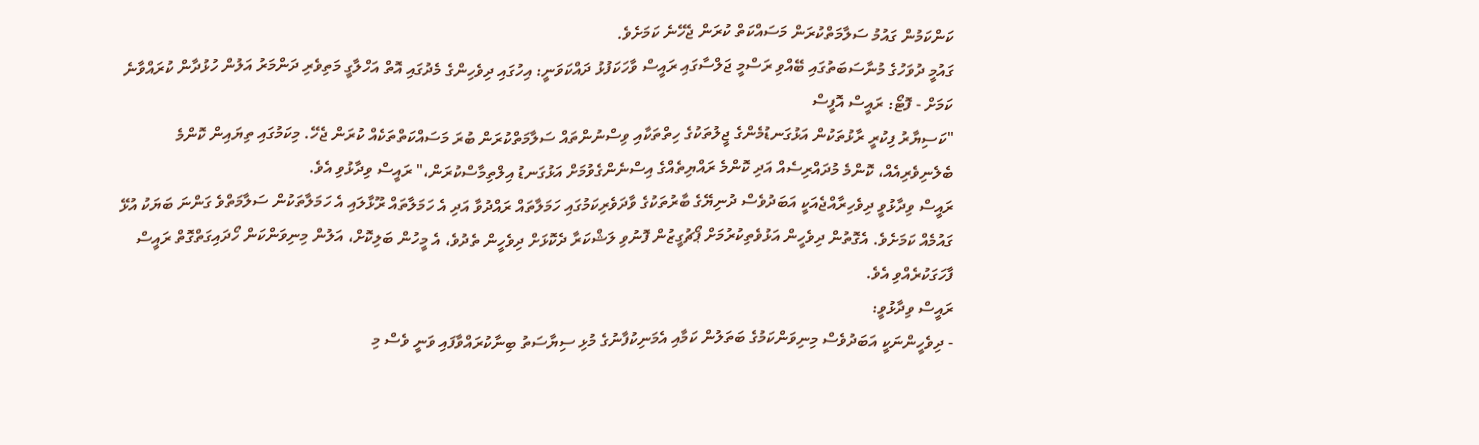ކަންކަމުން ގައުމު ސަލާމަތްކުރަން މަސައްކަތް ކުރަން ޖެހޭނެ ކަމަށެވެ.
ގައުމީ ދުވަހުގެ މުނާސަބަތުގައި ބޭއްވި ރަސްމީ ޖަލްސާގައި ރައީސް ވާހަކަފުޅު ދައްކަވަނީ: އިހުގައި ދިވެހިންގެ މެދުގައި އޮތް އަހްލާގީ މަތިވެރި ދަންމަރު އަލުން ހުޅުދާން ކުރައްވާނެ ކަމަށް - ފޮޓޯ: ރައީސް އޮފީސް
"ކަސިޔާރު ފިކުރީ ރާޅުތަކުން އަޅުގަނޑުމެންގެ ޖީލުތަކުގެ ހިތްތަކާއި ވިސްނުންތައް ސަލާމަތްކުރަން ބުރަ މަސައްކަތްތަކެއް ކުރަން ޖެހޭ. މިކަމުގައި ތިޔައިން ކޮންމެ ބެލެނިވެރިއެއް، ކޮންމެ މުދައްރިސެއް އަދި ކޮންމެ ރައްޔިތެއްގެ އިސްނެންގެވުމަށް އަޅުގަނޑު އިލްތިމާސްކުރަން،" ރައީސް ވިދާޅުވި އެވެ.
ރައީސް ވިދާޅުވީ ދިވެހިރާއްޖެއަކީ އަބަދުވެސް ދުނިޔޭގެ ބާރުތަކުގެ ވާދަވެރިކަމުގައި ހަމަލާތައް ރައްދުވާ އަދި އެ ހަމަލާތައް ރޫޅާލައި އެ ހަމަލާތަކުން ސަލާމަތްވެ ގަންނަ ބަޔަކު އުޅޭ ގައުމެއް ކަމަށެވެ. އެގޮތުން ދިވެހީން އަޅުވެތިކުރުމަށް ޕޯޗުގީޒުން ފޮނުވި ލަޝްކަރާ ދެކޮޅަށް ދިވެހީން ތެދުވެ، އެ މީހުން ބަލިކޮށް، އަލުން މިނިވަންކަން ހޯދައިގަތްގޮތް ރައީސް ފާހަގަކުރެއްވި އެވެ.
ރައީސް ވިދާޅުވީ:
- ދިވެހީންނަކީ އަބަދުވެސް މިނިވަންކަމުގެ ބަތަލުން ކަމާއި އެމަނިކުފާނުގެ މުޅި ސިޔާސަތު ބިނާކުރައްވާފައި ވަނީ ވެސް މި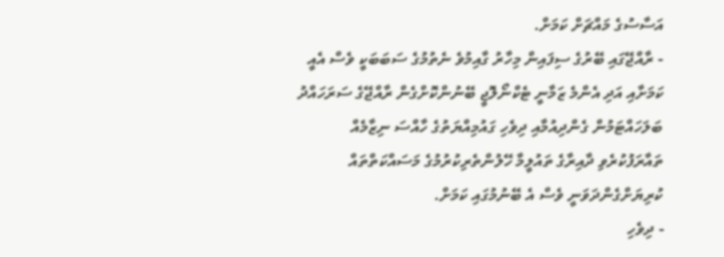އަސާސުގެ މައްޗަށް ކަމަށް.
- ރާއްޖޭގައި ބޭރުގެ ސިފައިން މިހާރު ގާއިމުވެ ނެތުމުގެ ސަބަބަކީ ވެސް އެއީ ކަމަށާއި އަދި އެންމެ ޒަމާނީ ޓެކްނޯލޮޖީ ބޭނުންކޮށްގެން ރާއްޖޭގެ ސަރަހައްދު ބަލަހައްޓަމުން ގެންދިއުމާއި ދިވެހި ގައުމިއްޔަތުގެ ހާއްސަ ނިޒާމެއް ތައާރަފުކުރެވި ދާއިރާގެ ތައުލީމާ ހޭލުންތެރިކުރުމުގެ މަސައްކަތްތައް ކުރިޔަށްގެންދަވަނީ ވެސް އެ ބޭނުމުގައި ކަމަށް.
- ދިވެހި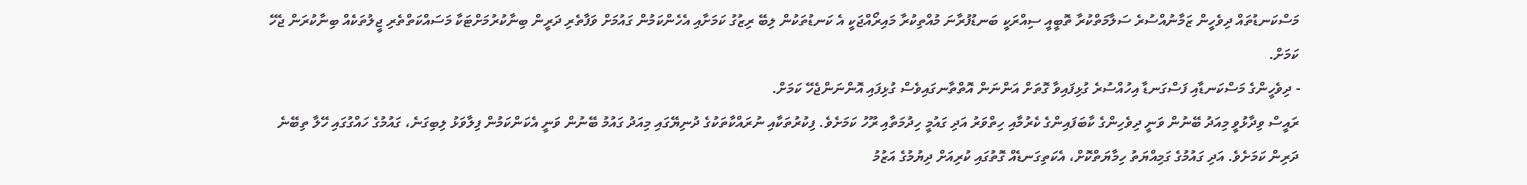މަސްކަނޑުތައް ދިވެހީން ޒަމާނުއްސުރެ ސަލާމަތްކުރާ ތޮބީއީ ސިއްރަކީ ބަނޑުފުރާނަ މުއްތިކުރާ މައިރޯއްޖަކީ އެ ކަނޑުތަކުން ލިބޭ ރިޒުގު ކަމަށާއި އެހެންކަމުން ގައުމަށް ވަފާތެރި ދަރީން ބިނާކުރުމަށްޓަކާ މަސައްކަތްތެރި ޖީލުތަކެއް ބިނާކުރަން ޖެހޭ ކަމަށް.
- ދިވެހީންގެ މަސްކަނޑާއި ފަސްގަނޑާ އިހުއްސުރެ ގުޅިފައިވާ ގޮތަށް އަންނަން އޮތްތާނގައިވެސް ގުޅިފައި އޮންނަންޖެހޭ ކަމަށް.
ރައީސް ވިދާޅުވީ މިއަދު ބޭނުން ވަނީ ދިވެހިންގެ ކާބަފައިންގެ ކެރުމާއި ހިތްވަރު އަދި ގައުމީ ހިދުމަތާއި ރޫހު ކަމަށެވެ. ފިކުރުތަކާއި ނުރައްކާތަކުގެ ދުނިޔޭގައި މިއަދު ގައުމު ބޭނުން ވަނީ އެކަންކަމުން ފިލާވަޅު ލިބިގަނެ، ގައުމުގެ ހައްގުގައި ހޭލާ ތިބޭނެ ދަރިން ކަމަށެވެ. އަދި ގައުމުގެ ގަމިއްޔަތު ހިމާޔަތްކޮށް، އެކަތިގަނޑެއް ގޮތުގައި ކުރިއަށް ދިޔުމުގެ އަޒުމު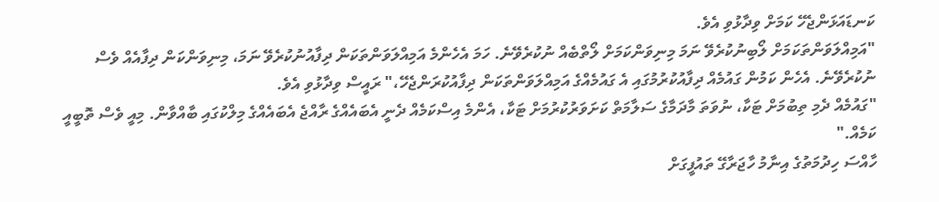ކަނޑައަޅަންޖެހޭ ކަމަށް ވިދާޅުވި އެވެ.
"އަމިއްލަވަންތަކަމަށް ލޯބިނުކުރެވޭ ނަމަ މިނިވަންކަމަށް ލޯތްބެއް ނުކުރެވޭނެ. ހަމަ އެހެންމެ އަމިއްލަވަންތަކަން ދިފާއުނުކުރެވޭ ނަމަ، މިނިވަންކަން ދިފާއެއް ވެސް ނުކުރެވޭނެ. އެހެން ކަމުން ގައުމެއް ދިފާއުކުރުމުގައި އެ ގައުމެއްގެ އަމިއްލަވަންތަކަން ދިފާއުކުރަންޖެހޭ،" ރައީސް ވިދާޅުވި އެވެ.
"ގައުމެއް ދެމި ތިބުމަށް ޓަކާ، ނުވަތަ މާދަމާގެ ސަލާމަތް ކަށަވަރުކުރުމަށް ޓަކާ، އެންމެ އިސްކަމެއް ދެނީ އެބައެއްގެ ރާއްޖެ އެބައެއްގެ މިލްކުގައި ބާއްވާން. މިއީ ވެސް ތޮބީއީ ކަމެއް."
ހާއްސަ ހިދުމަތުގެ އިނާމު ހާޖަރާގޭ ތައުފީގަށް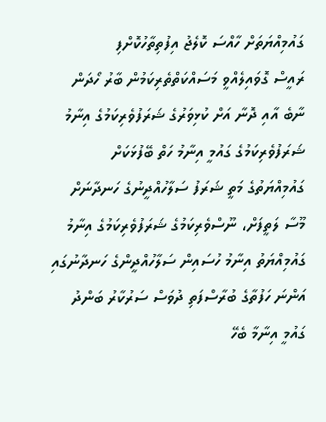ގައުމިއްޔަތަށް ހާއްސަ ކޮލެޖު އިފުތިތާހުކޮށްފި
ރައީސް ގޮވައިލެއްވީ މަސައްކަތްތެރިކަމުން ބާރު ހޯދަން
ނާބެ އާއި ދޮނާ އަށް ކުޅިވަރުގެ ޝަރަފުވެރިކަމުގެ އިނާމު
ޝަރަފުވެރިކަމުގެ ގައުމީ އިނާމު ހަތް ބޭފުޅަކަށް
ގައުމިއްޔަތުގެ މަތީ ޝަރަފު ސަލާހުއްދީނުގެ ހަނދާނަށް
މޫސާ ލަތީފަށް، ނޫސްވެރިކަމުގެ ޝަރަފުވެރިކަމުގެ އިނާމު
ގައުމިއްޔަތު އިނާމު ހުސައިން ސަލާހުއްދީންގެ ހަނދާނުގައި
އަންނަ ހަފުތާގެ ބުރާސްފަތި ދުވަސް ސަރުކާރު ބަންދު
ގައުމީ އިނާމާ ބެހޭ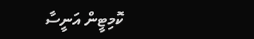ކޮމިޓީން އަނީސާ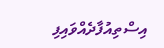އިސްތިއުފާދެއްވައިފި